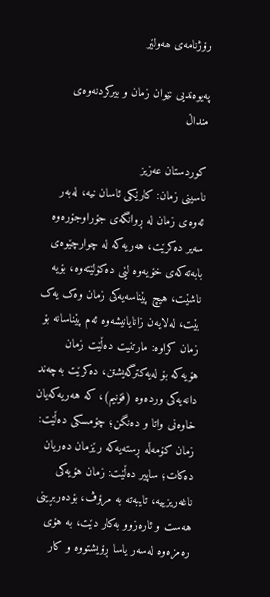رۆژنامەی ھەولێر

پەیوەندیی نێوان زمان و بیرکردنەوەی منداڵ

کوردستان عەزیز
ناسینی زمان: کارێکی ئاسان نیە، لەبەر ئەوەی زمان لە ڕوانگەی جۆراوجۆرەوە سەیر دەکرێت، هەریەکە لە چوارچێوەی بابەتەکەی خۆیەوە لێی دەکۆلێتەوە، بۆیە ناشێت، هیچ پێناسەیەکی زمان وەک یەک بێت، لەلایەن زانایانیشەوە ئەم پێناسانە بۆ زمان کراوە: مارتنیت دەڵێت زمان هۆیەکە بۆ لەیەکترگەیشتن، دەکرێت بەچەند دانەیەکی وردەوە (فۆنیم)، کە هەریەکەیان خاوەنی واتا و دەنگن؛ چۆمسکی دەڵێت: زمان کۆمەڵە ڕستەیەکە رێزمان دەریان دەکات؛ ساپیر دەڵێت: زمان هۆیەکی ناغەریزییە، تایبەتە بە مرۆڤ، بۆدەربڕینی هەست و ئارەزوو بەکار دێت، بە هۆی رەمزەوە لەسەر یاسا ڕۆیشتووە و کار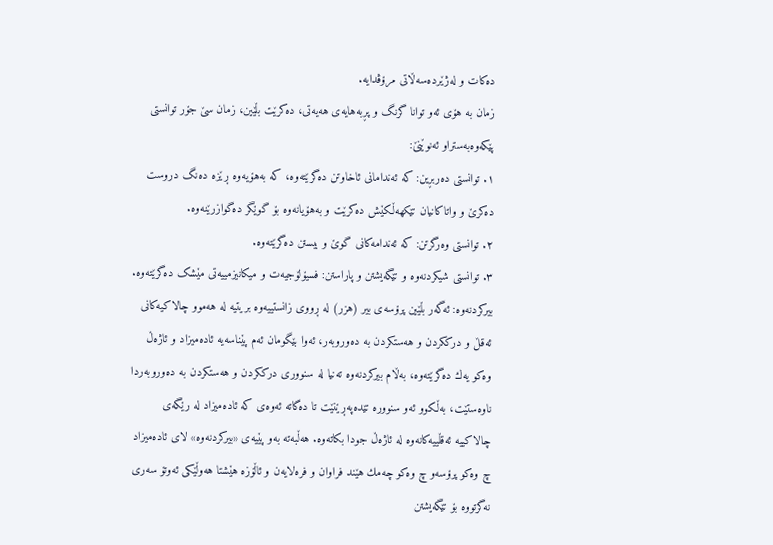دەکات و لەژێردەسەڵاتی مرۆڤدایە.
زمان بە هۆی ئەو توانا گرنگ و پڕبەهایەی هەیەتی، دەکرێت بڵێین، زمان سێ جۆر توانستی پێکەوەبەستراو ئەنوێنێ:
١. توانستی دەربڕین: کە ئەندامانی ئاخاوتن دەگرێتەوە، کە بەهۆیەوە ڕێزە دەنگ دروست دەکرێ و واتاکانیان تێکهەڵکێش دەکرێت و بەهۆیانەوە بۆ گوێگر دەگوازرێنەوە.
٢. توانستی وەرگرتن: کە ئەندامەکانی گوێ و بیستن دەگرێتەوە.
٣. توانستی شیکردنەوە و تێگەیشتن و پاراستن: فسیۆلۆجیەت و میکانیزمییەتی مێشک دەگرێتەوە.
بیرکردنەوە: ئەگەر بڵێین پرۆسەی بیر (هزر) لە ڕووی زانستییەوە بریتیە لە هەموو چالاكیەكانی ئەقڵ و درككردن و هەستكردن بە دەوروبەر، ئەوا بێگومان ئەم پێناسەیە ئادەمیزاد و ئاژەڵ وەكو یەك دەگرێتەوە، بەڵام بیركردنەوە تەنیا لە سنووری درككردن و هەستكردن بە دەوروبەردا ناوەستێت، بەڵكوو ئەو سنوورە تێدەپەڕێنێت تا دەگاتە ئەوەی كە ئادەمیزاد لە رێگەی چالاكییە ئەقڵییەکانەوە لە ئاژەڵ جودا بكاتەوە. هەڵبەتە بەو پێیەی «بیركردنەوە» لای ئادەمیزاد چ وەكو پرۆسەو چ وەكو چەمك هێند فراوان و فرەلایەن و ئاڵۆزە هێشتا هەوڵێكی ئەوتۆ سەری نەگرتووە بۆ تێگەیشتن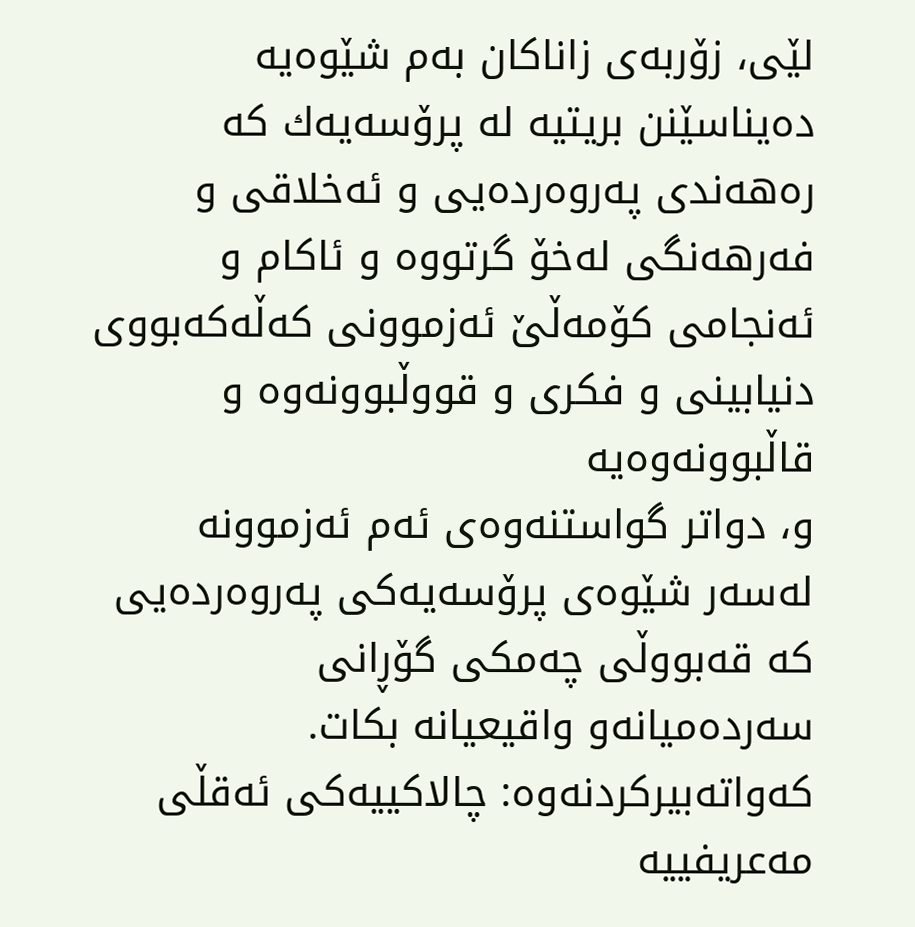لێی، زۆربەی زاناکان بەم شێوەیە دەیناسێنن بریتیە لە پرۆسەیەك كە رەهەندی پەروەردەیی و ئەخلاقی و فەرهەنگی لەخۆ گرتووە و ئاكام و ئەنجامی كۆمەڵێ ئەزموونی كەڵەكەبووی دنیابینی و فكری و قووڵبوونەوە و قاڵبوونەوەیە
و، دواتر گواستنەوەی ئەم ئەزموونە لەسەر شێوەی پرۆسەیەكی پەروەردەیی كە قەبووڵی چەمكی گۆڕانی سەردەمیانەو واقیعیانە بكات.
کەواتەبیرکردنەوە: چالاکییەکی ئەقڵی مەعریفییە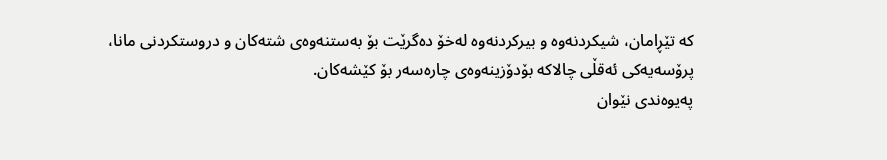کە تێڕامان، شیکردنەوە و بیرکردنەوە لەخۆ دەگرێت بۆ بەستنەوەی شتەکان و دروستکردنی مانا، پرۆسەیەکی ئەقڵی چالاکە بۆدۆزینەوەی چارەسەر بۆ کێشەکان.
پەیوەندی نێوان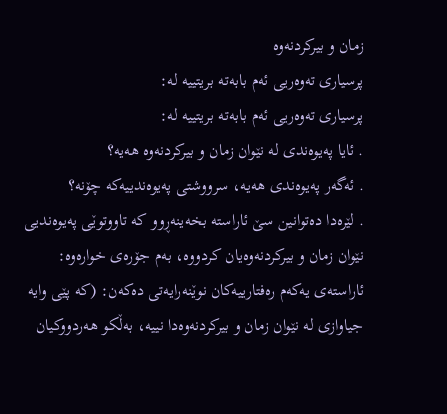زمان و بیرکردنەوە
پرسیاری تەوەریی ئەم بابەتە بریتییە لە:
پرسیاری تەوەریی ئەم بابەتە بریتییە لە:
. ئایا پەیوەندی لە نێوان زمان و بیركردنەوە هەیە؟
. ئەگەر پەیوەندی هەیە، سرووشتی پەیوەندییەكە چۆنە؟
. لێرەدا دەتوانین سێ ئاراستە بخەینەڕوو كە تاووتوێی پەیوەندیی نێوان زمان و بیركردنەوەیان كردووە، بەم جۆرەی خوارەوە:
ئاراستەی یەكەم رەفتارییەكان نوێنەرایەتی دەكەن: (كە پێی وایە جیاوازی لە نێوان زمان و بیركردنەوەدا نییە، بەڵكو هەردووكیان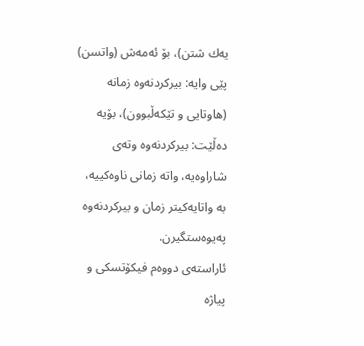یەك شتن)، بۆ ئەمەش (واتسن) پێی وایە: بیركردنەوە زمانە (هاوتایی و تێكەڵبوون)، بۆیە دەڵێت: بیركردنەوە وتەی شاراوەیە، واتە زمانی ناوەكییە، بە واتایەكیتر زمان و بیركردنەوە پەیوەستگیرن.
ئاراستەی دووەم فیكۆتسكی و پیاژە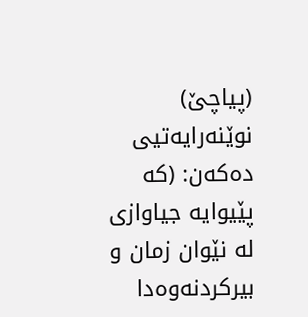(پیاچێ) نوێنەرایەتیی دەكەن: (كە پێیوایە جیاوازی لە نێوان زمان و بیركردنەوەدا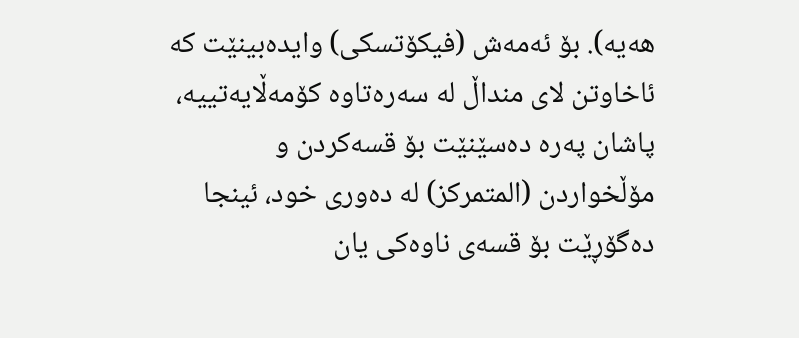هەیە). بۆ ئەمەش (فیكۆتسكی) وایدەبینێت كە ئاخاوتن لای منداڵ لە سەرەتاوە كۆمەڵایەتییە، پاشان پەرە دەسێنێت بۆ قسەكردن و مۆڵخواردن (المتمركز) لە دەوری خود، ئینجا دەگۆڕێت بۆ قسەی ناوەكی یان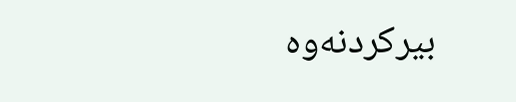بیركردنەوە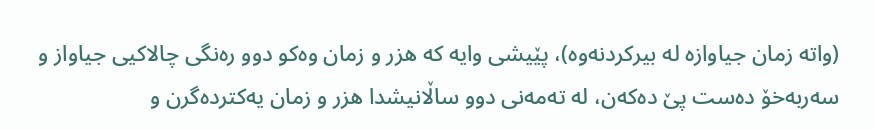(واتە زمان جیاوازە لە بیركردنەوە)، پێیشی وایە كە هزر و زمان وەكو دوو رەنگی چالاكیی جیاواز و سەربەخۆ دەست پێ دەكەن، لە تەمەنی دوو ساڵانیشدا هزر و زمان یەكتردەگرن و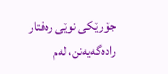جۆرێكی نوێی رەفتار رادەگەیەنن، لەم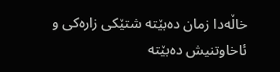خاڵەدا زمان دەبێتە شتێكی زارەكی و ئاخاوتنیش دەبێتە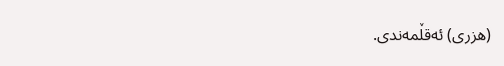(هزری) ئەقڵمەندی.